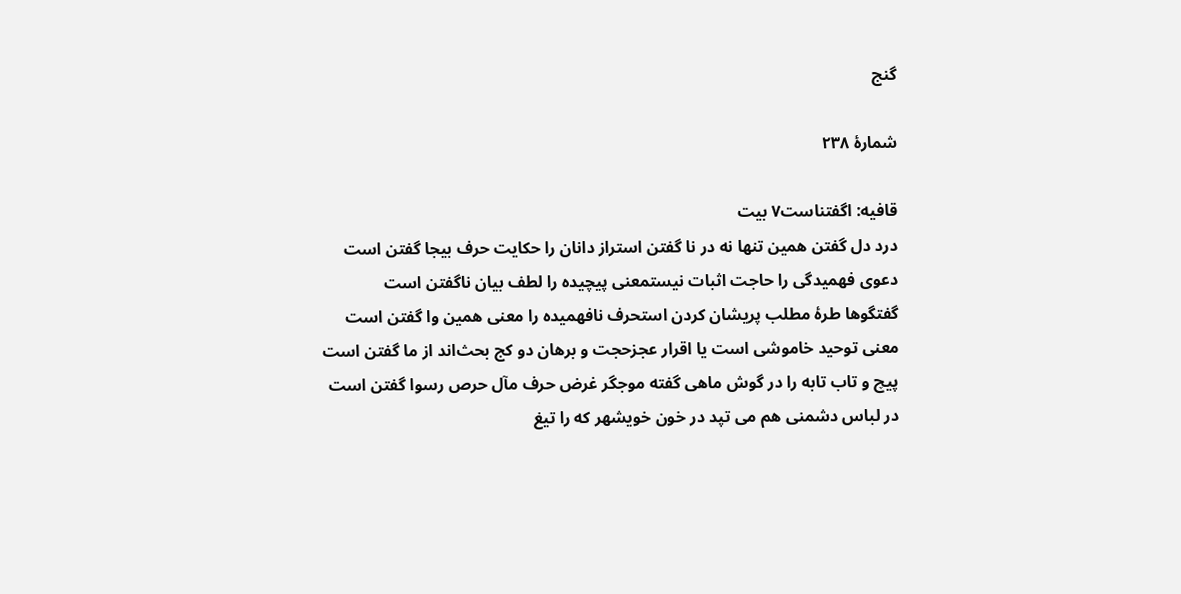گنج

شمارهٔ ۲۳۸

قافیه: اگفتناست۷ بیت
درد دل گفتن همین تنها نه در نا گفتن استراز دانان را حکایت حرف بیجا گفتن است
دعوی فهمیدگی را حاجت اثبات نیستمعنی پیچیده را لطف بیان ناگفتن است
گفتگوها طرهٔ مطلب پریشان کردن استحرف نافهمیده را معنی همین وا گفتن است
معنی توحید خاموشی است یا اقرار عجزحجت و برهان دو کج بحث‌اند از ما گفتن است
پیچ و تاب تابه را در گوش ماهی گفته موجگر غرض حرف مآل حرص رسوا گفتن است
در لباس دشمنی هم می تپد در خون خویشهر که را تیغ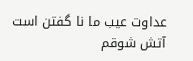عداوت عیب ما نا گفتن است
آتش شوقم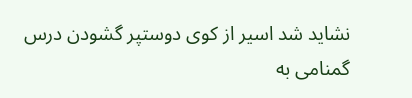نشاید شد اسیر از کوی دوستپر گشودن درس گمنامی به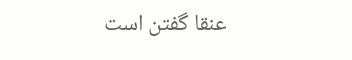عنقا گفتن است